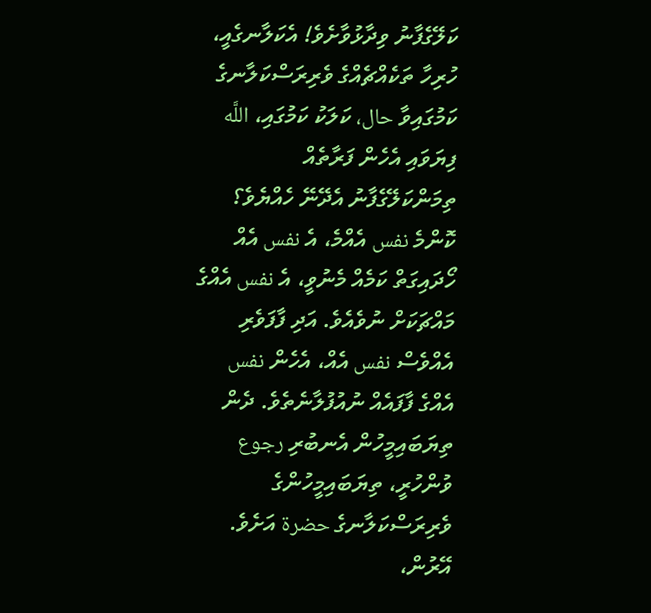ކަލޭގެފާނު ވިދާޅުވާށެވެ! އެކަލާނގެއީ، ހުރިހާ ތަކެއްޗެއްގެ ވެރިރަސްކަލާނގެ ކަމުގައިވާ حال، ކަލަކު ކަމުގައި، اللَّه ފިޔަވައި އެހެން ފަރާތެއް ތިމަންކަލޭގެފާނު އެދޭނޭ ހެއްޔެވެ؟ ކޮންމެ نفس އެއްމެ، އެ نفس އެއް ހޯދައިގަތް ކަމެއް މެނުވީ، އެ نفس އެއްގެ މައްޗަކަށް ނުވެއެވެ. އަދި ފާފަވެރި އެއްވެސް نفس އެއް، އެހެން نفس އެއްގެ ފާފައެއް ނުއުފުލާނެތެވެ. ދެން ތިޔަބައިމީހުން އެނބުރި رجوع ވުންހުރީ، ތިޔަބައިމީހުންގެ ވެރިރަސްކަލާނގެ حضرة އަށެވެ. އޭރުން،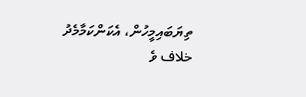ތިޔަބައިމީހުން، އެކަންކަމާމެދު خلاف ވެ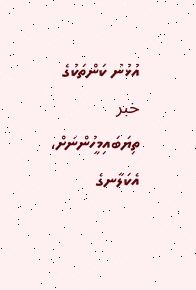އުޅުނު ކަންތަކުގެ خبر ތިޔަބައިމީހުންނަށް، އެކަލާނގެ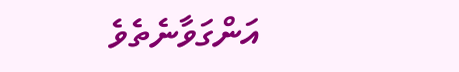އަންގަވާނެތެވެ